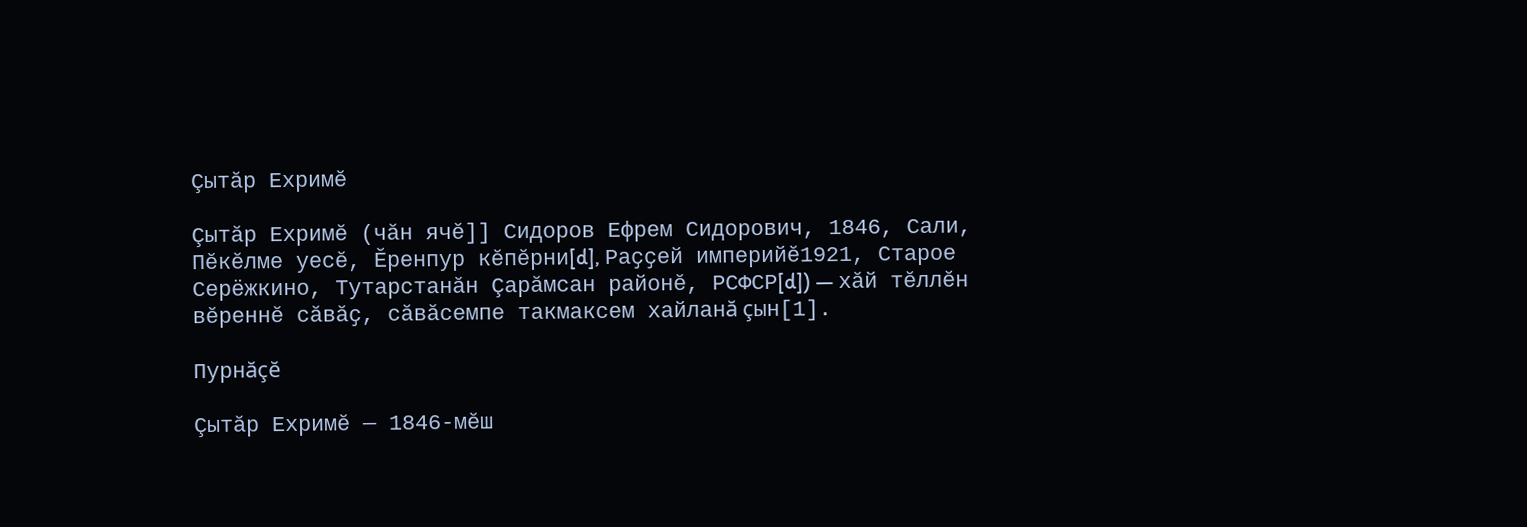Çытăр Ехримĕ

Çытăр Ехримĕ (чăн ячĕ]] Сидоров Ефрем Сидорович, 1846, Сали, Пĕкĕлме уесĕ, Ӗренпур кӗпӗрни[d], Раҫҫей империйӗ1921, Старое Серёжкино, Тутарстанăн Çарăмсан районĕ, РСФСР[d]) — хӑй тӗллӗн вӗреннӗ сӑвӑҫ, сăвăсемпе такмаксем хайланă çын[1].

Пурнăçĕ

Çытăр Ехримĕ — 1846-мĕш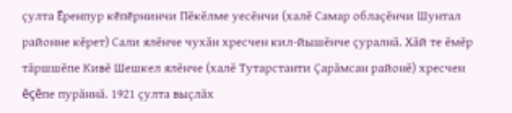çулта Ӗренпур кӗпӗрнинчи Пĕкĕлме уесĕнчи (халĕ Самар облаçĕнчи Шунтал районне кĕрет) Сали ялĕнче чухăн хресчен кил-йышĕнче çуралнă. Хăй те ĕмĕр тăршшĕпе Кивĕ Шешкел ялĕнче (халĕ Тутарстанти Çарăмсан районĕ) хресчен ĕçĕпе пурăннă. 1921 çулта выçлăх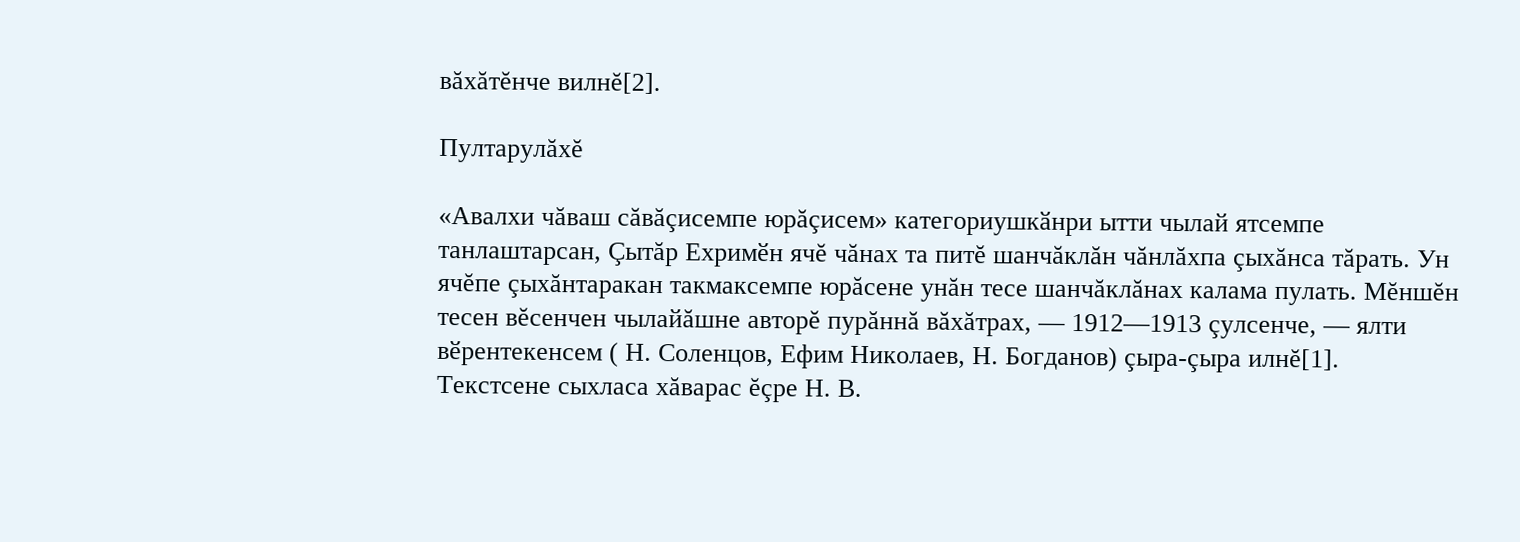вăхăтĕнче вилнĕ[2].

Пултарулăхĕ

«Авалхи чăваш сăвăçисемпе юрăçисем» категориушкӑнри ытти чылай ятсемпе танлаштарсан, Çытăр Ехримӗн ячĕ чăнах та питĕ шанчăклăн чăнлăхпа çыхăнса тăрать. Ун ячĕпе çыхăнтаракан такмаксемпе юрăсене унăн тесе шанчăклăнах калама пулать. Мĕншĕн тесен вĕсенчен чылайăшне авторĕ пурăннă вăхăтрах, — 1912—1913 çулсенче, — ялти вӗрентекенсем ( Н. Соленцов, Ефим Николаев, Н. Богданов) çыра-çыра илнĕ[1]. Текстсене сыхласа хăварас ĕçре Н. В.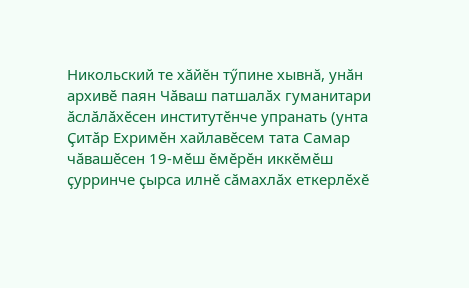Никольский те хăйĕн тӳпине хывнă, унӑн архивӗ паян Чӑваш патшалӑх гуманитари ӑслӑлӑхӗсен институтӗнче упранать (унта Ҫитӑр Ехримӗн хайлавӗсем тата Самар чӑвашӗсен 19-мӗш ӗмӗрӗн иккӗмӗш ҫурринче ҫырса илнӗ сӑмахлӑх еткерлӗхӗ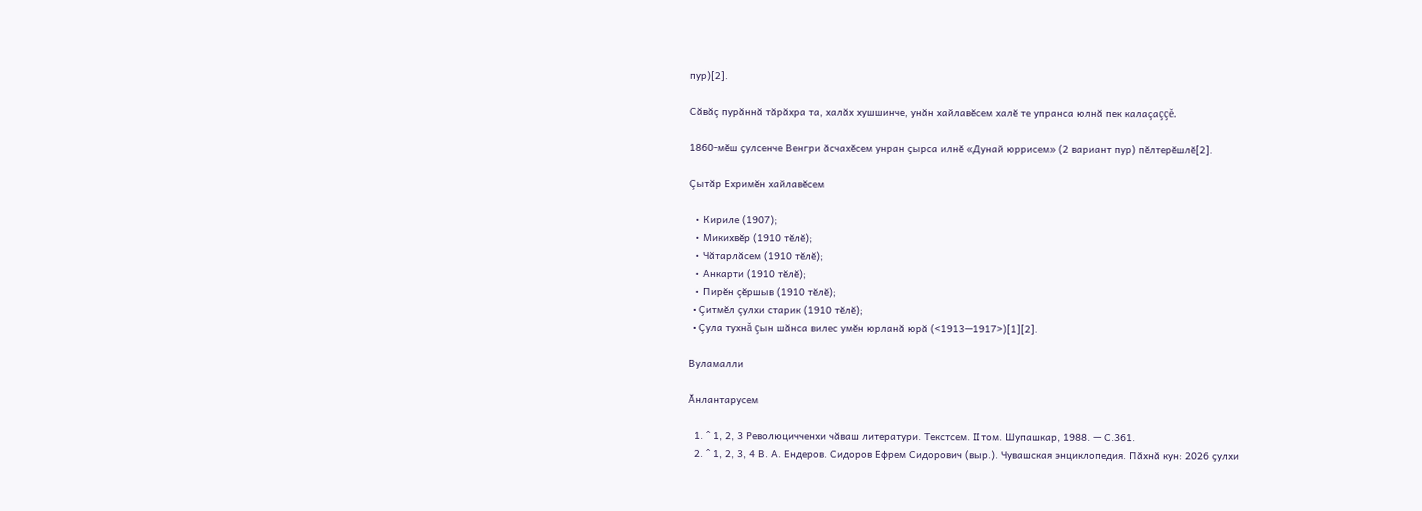пур)[2].

Сăвăç пурăннă тăрăхра та, халăх хушшинче, унăн хайлавĕсем халĕ те упранса юлнă пек калаçаççĕ.

1860-мӗш ҫулсенче Венгри ӑсчахӗсем унран ҫырса илнӗ «Дунай юррисем» (2 вариант пур) пӗлтерӗшлӗ[2].

Çытăр Ехримĕн хайлавĕсем

  • Кириле (1907);
  • Микихвĕр (1910 тĕлĕ);
  • Чăтарлăсем (1910 тĕлĕ);
  • Анкарти (1910 тĕлĕ);
  • Пирĕн çĕршыв (1910 тĕлĕ);
  • Çитмĕл çулхи старик (1910 тĕлĕ);
  • Çула тухнă çын шăнса вилес умĕн юрланă юрă (<1913—1917>)[1][2].

Вуламалли

Ӑнлантарусем

  1. ^ 1, 2, 3 Революцичченхи чăваш литератури. Текстсем. II том. Шупашкар, 1988. — С.361.
  2. ^ 1, 2, 3, 4 В. А. Ендеров. Сидоров Ефрем Сидорович (выр.). Чувашская энциклопедия. Пӑхнӑ кун: 2026 ҫулхи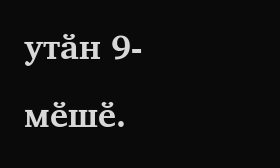утӑн 9-мӗшӗ.